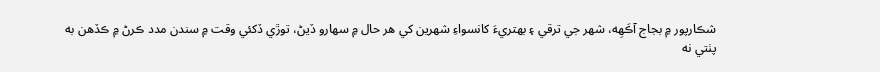شڪارپور ۾ بجاج آڪَھِه، شھر جي ترقي ۽ بهتريءَ کانسواءِ شھرين کي هر حال ۾ سھارو ڏيڻ، توڙي ڏکئي وقت ۾ سندن مدد ڪرڻ ۾ ڪڏهن به پٺتي نه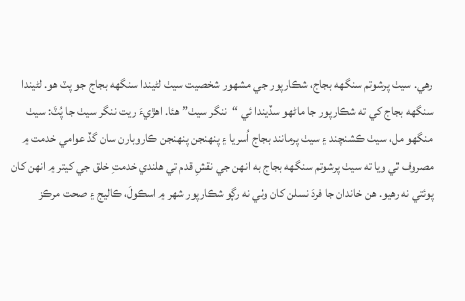رهي. سيٺ پرشوتم سنگهه بجاج، شڪارپور جي مشھور شخصيت سيٺ لڻيندا سنگهه بجاج جو پٽ هو. لڻيندا سنگهه بجاج کي ته شڪارپور جا ماڻھو سڏيندا ئي “ننگر سيٺ” هئا. اهڙيءَ ريت ننگر سيٺ جا پُٽَ: سيٺ منگهو مل، سيٺ ڪشنچند ۽ سيٺ پرمانند بجاج اُسريا ۽ پنھنجن پنھنجن ڪاروبارن سان گڏ عوامي خدمت ۾ مصروف ٿي ويا ته سيٺ پرشوتم سنگهه بجاج به انھن جي نقشِ قدم تي هلندي خدمتِ خلق جي کيتر ۾ انھن کان پوئتي نه رهيو. هن خاندان جا فردَ نسلن کان وٺي نه رڳو شڪارپور شھر ۾ اسڪولَ، ڪاليج ۽ صحت مرڪز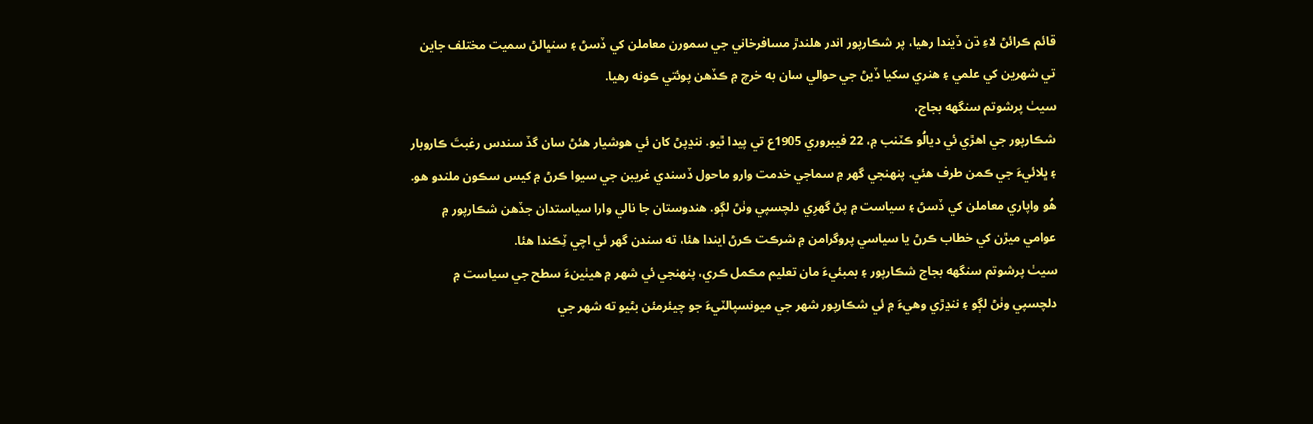قائم ڪرائڻ لاءِ ڌن ڏيندا رهيا، پر شڪارپور اندر هلندڙ مسافرخاني جي سمورن معاملن کي ڏسڻ ۽ سنڀالڻ سميت مختلف جاين تي شھرين کي علمي ۽ هنري سکيا ڏيڻ جي حوالي سان به خرچ ۾ ڪڏهن پوئتي ڪونه رھيا.
سيٺ پرشوتم سنگهه بجاج،
شڪارپور جي اهڙي ئي ديالُو ڪٽنب ۾، 22 فيبروري 1905ع تي پيدا ٿيو. ننڍپڻ کان ئي هوشيار هئڻ سان گڏ سندس رغبتَ ڪاروبار ۽ ڀلائيءَ جي ڪمن طرف هئي. پنھنجي گهر ۾ سماجي خدمت وارو ماحول ڏسندي غريبن جي سيوا ڪرڻ ۾ کيس سڪون ملندو هو. هُو واپاري معاملن کي ڏسڻ ۽ سياست ۾ پڻ گھرِي دلچسپي وٺڻ لڳو. هندوستان جا نالي وارا سياستدان جڏهن شڪارپور ۾ عوامي ميڙن کي خطاب ڪرڻ يا سياسي پروگرامن ۾ شرڪت ڪرڻ ايندا هئا، ته سندن گهر ئي اچي ٽِڪندا هئا.
سيٺ پرشوتم سنگهه بجاج شڪارپور ۽ بمبئيءَ مان تعليم مڪمل ڪري، پنھنجي ئي شھر ۾ هيٺينءَ سطح جي سياست ۾ دلچسپي وٺڻ لڳو ۽ ننڍڙي وهيءَ ۾ ئي شڪارپور شھر جي ميونسپالٽيءَ جو چيئرمئن بڻيو ته شھر جي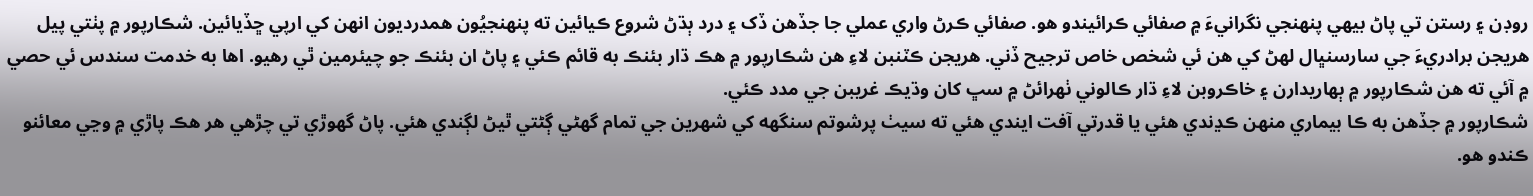روڊن ۽ رستن تي پاڻ بيھي پنھنجي نگرانيءَ ۾ صفائي ڪرائيندو هو. صفائي ڪرڻ واري عملي جا جڏهن ڏک ۽ درد ٻڌڻ شروع ڪيائين ته پنھنجيُون همدرديون انھن کي ارپي ڇڏيائين. شڪارپور ۾ پٺتي پيل هريجن برادريءَ جي سارسنڀال لھڻ کي هن ئي شخص خاص ترجيح ڏني. هريجن ڪٽنبن لاءِ هن شڪارپور ۾ هڪ ڌار بئنڪ به قائم ڪئي ۽ پاڻ ان بئنڪ جو چيئرمين ٿي رهيو. اها به خدمت سندس ئي حصي ۾ آئي ته هن شڪارپور ۾ ٻھاريدارن ۽ خاڪروبن لاءِ ڌار ڪالوني ٺھرائڻ ۾ سڀ کان وڌيڪ غريبن جي مدد ڪئي.
شڪارپور ۾ جڏهن به ڪا بيماري منھن ڪڍندي هئي يا قدرتي آفت ايندي هئي ته سيٺ پرشوتم سنگهه کي شھرين جي تمام گهڻي ڳڻتي ٿيڻ لڳندي هئي. پاڻ گهوڙي تي چڙهي هر هڪ پاڙي ۾ وڃي معائنو ڪندو هو.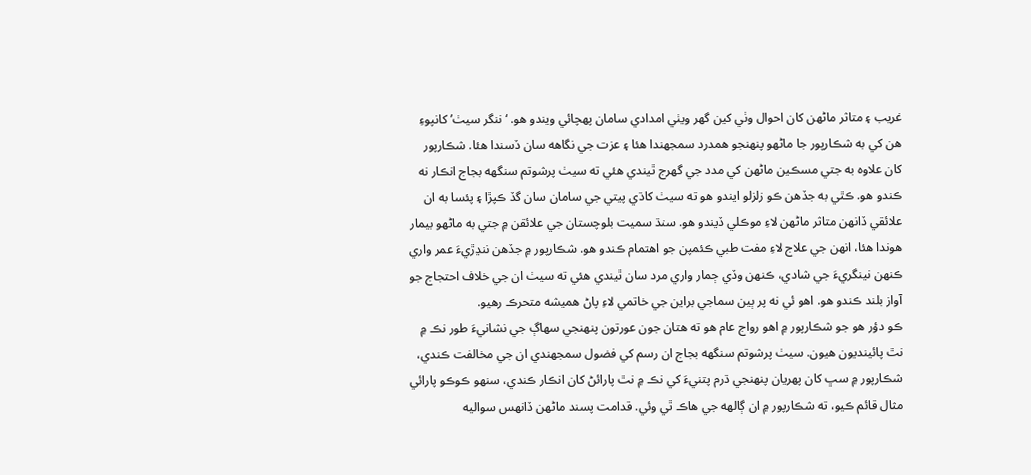غريب ۽ متاثر ماڻھن کان احوال وٺي کين گهر ويٺي امدادي سامان پھچائي ويندو هو. ‘ننگر سيٺ’ کانپوءِ هن کي به شڪارپور جا ماڻھو پنھنجو همدرد سمجهندا هئا ۽ عزت جي نگاهه سان ڏسندا هئا. شڪارپور کان علاوه به جتي مسڪين ماڻھن کي مدد جي گهرج ٿيندي هئي ته سيٺ پرشوتم سنگهه بجاج انڪار نه ڪندو هو. ڪٿي به جڏهن ڪو زلزلو ايندو هو ته سيٺ کاڌي پيتي جي سامان سان گڏ ڪپڙا ۽ پئسا به ان علائقي ڏانھن متاثر ماڻھن لاءِ موڪلي ڏيندو هو. سنڌ سميت بلوچستان جي علائقن ۾ جتي به ماڻھو بيمار هوندا هئا، انھن جي علاج لاءِ مفت طبي ڪئمپن جو اهتمام ڪندو هو. شڪارپور ۾ جڏهن ننڍڙيءَ عمر واري ڪنھن نينگريءَ جي شادي، ڪنھن وڏي ڄمار واري مرد سان ٿيندي هئي ته سيٺ ان جي خلاف احتجاج جو آواز بلند ڪندو هو. اهو ئي نه پر ٻين سماجي براين جي خاتمي لاءِ پاڻ هميشه متحرڪ رهيو.
ڪو دؤر هو جو شڪارپور ۾ اهو رواج عام هو ته هتان جون عورتون پنھنجي سھاڳ جي نشانيءَ طور نڪ ۾ نٿ پائينديون هيون. سيٺ پرشوتم سنگهه بجاج ان رسم کي فضول سمجهندي ان جي مخالفت ڪندي، شڪارپور ۾ سڀ کان پھريان پنھنجي ڌرم پتنيءَ کي نڪ ۾ نٿ پارائڻ کان انڪار ڪندي، سنھو ڪوڪو پارائي مثال قائم ڪيو، ته شڪارپور ۾ ان ڳالھه جي ھاڪ ٿي وئي. قدامت پسند ماڻھن ڏانھس سواليه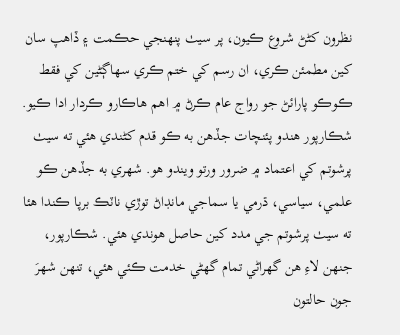نظرون کڻڻ شروع ڪيون، پر سيٺ پنھنجي حڪمت ۽ ڏاهپ سان کين مطمئن ڪري، ان رسم کي ختم ڪري سھاڳڻين کي فقط ڪوڪو پارائڻ جو رواج عام ڪرڻ ۾ اهم هاڪارو ڪردار ادا ڪيو.
شڪارپور هندو پئنچات جڏهن به ڪو قدم کڻندي هئي ته سيٺ پرشوتم کي اعتماد ۾ ضرور ورتو ويندو هو. شھري به جڏهن ڪو علمي، سياسي، ڌرمي يا سماجي مانڊاڻ توڙي ناٽڪ برپا ڪندا هئا ته سيٺ پرشوتم جي مدد کين حاصل هوندي هئي. شڪارپور، جنھن لاءِ هن گهراڻي تمام گهڻي خدمت ڪئي هئي، تنھن شھرَ جون حالتون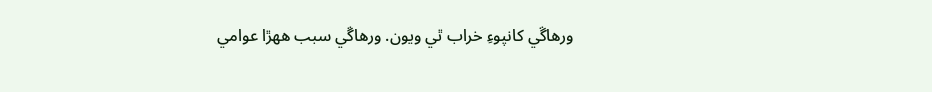ورهاڱي کانپوءِ خراب ٿي ويون. ورهاڱي سبب هھڙا عوامي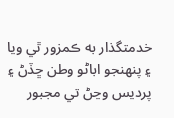خدمتگذار به ڪمزور ٿي ويا ۽ پنھنجو اباڻو وطن ڇڏڻ ۽ پرديس وڃڻ تي مجبور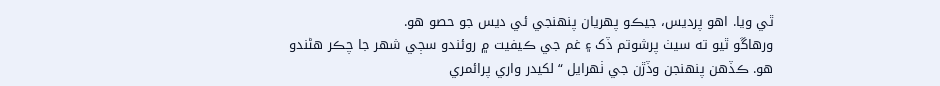ٿي ويا. اهو پرديس، جيڪو پھريان پنھنجي ئي ديس جو حصو هو.
ورهاڱو ٿيو ته سيٺ پرشوتم ڏک ۽ غم جي ڪيفيت ۾ روئندو سڄي شھر جا چڪر هڻندو هو. ڪڏهن پنھنجن وڏڙن جي ٺھرايل “لکيدر واري پرائمري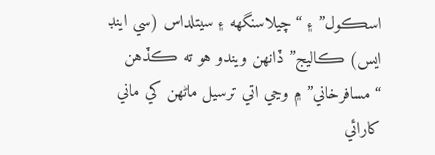اسڪول” ۽ “چيلاسنگهه ۽ سيتلداس (سي اينڊ ايس) ڪاليج” ڏانھن ويندو هو ته ڪڏهن “مسافرخاني” ۾ وڃي اتي ترسيل ماڻھن کي ماني کارائي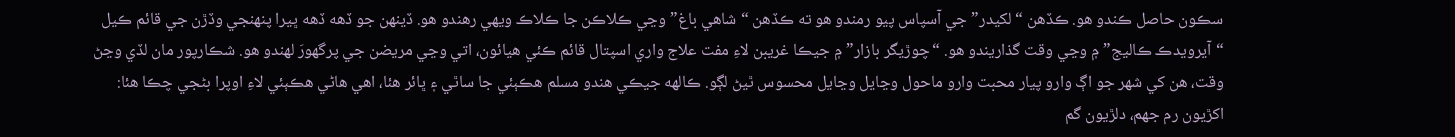سڪون حاصل ڪندو هو. ڪڏهن “لکيدر” جي آسپاس پيو رمندو هو ته ڪڏھن “شاهي باغ” وڃي ڪلاڪن جا ڪلاڪ ويھي رهندو هو. ڏينھن جو ڏهه ڏھه ڀيرا پنھنجي وڏڙن جي قائم ڪيل “آيرويدڪ ڪاليج” ۾ وڃي وقت گذاريندو هو. “چوڙيگر بازار” ۾ جيڪا غريبن لاءِ مفت علاج واري اسپتال قائم ڪئي هيائون، اتي وڃي مريضن جي پرگهورَ لھندو هو. شڪارپور مان لڏي وڃڻ وقت، هن کي شھر جو اڳ وارو پيار محبت وارو ماحول وڃايل وڃايل محسوس ٿيڻ لڳو. ڪالھه جيڪي هندو مسلم هڪٻئي جا ساٿي ۽ ڀائر هئا، اهي هاڻي هڪٻئي لاءِ اوپرا بڻجي چڪا هئا:
اکڙيون رم جهم، دلڙيون گم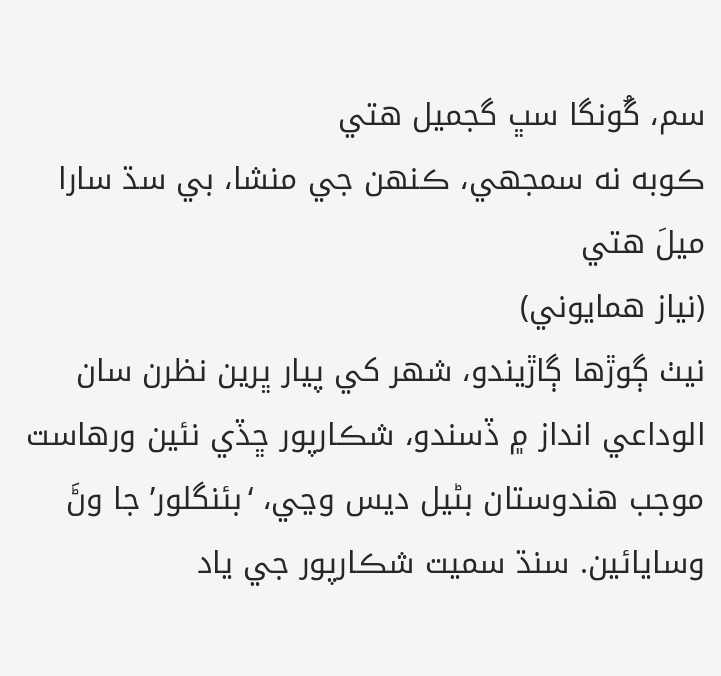سم، گُونگا سڀ گجميل هتي
ڪوبه نه سمجهي، ڪنھن جي منشا، بي سڌ سارا ميلَ هتي
(نياز همايوني)
نيٺ ڳوڙها ڳاڙيندو، شھر کي پيار ڀرين نظرن سان الوداعي انداز ۾ ڏسندو، شڪارپور ڇڏي نئين ورهاست موجب هندوستان بڻيل ديس وڃي، ‘بئنگلور’ جا وڻَ وسايائين. سنڌ سميت شڪارپور جي ياد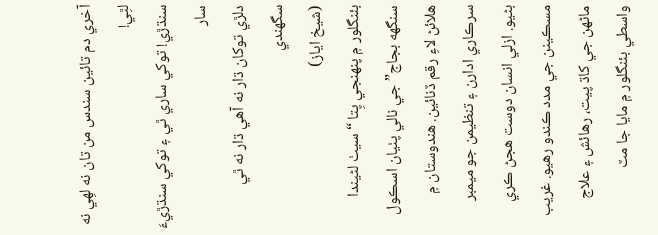آخري دم تائين سندس من تان نه لھِي نه لٿِي!
سنڌڙي! توکي ساري ٿي ۽ توکي سنڌڙيءَ سار
دلڙي توکان ڌار نه آهي ڌار نه ٿي سگهندي
(شيخ اياز)
بئنگلور ۾ پنھنجي پِتا “سيٺ لڻيندا سنگهه بجاج” جي نالي پٺيان اسڪول هلائڻ لاءِ رقم ڏنائين. هندوستان ۾ سرڪاري ادارن ۽ تنظيمن جو ميمبر بڻيو. ازلي انسان دوست هجڻ ڪري مسڪينن جي مدد ڪندو رھيو. غريب ماڻھن جي کاڌ پيت، رهائش ۽ علاج واسطي بئنگلور ۾ مايا جا مٽ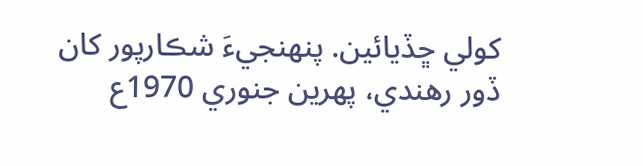کولي ڇڏيائين. پنھنجيءَ شڪارپور کان ڏور رهندي، پھرين جنوري 1970ع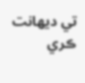تي ديھانت ڪري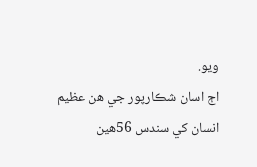ويو.
اڄ اسان شڪارپور جي هن عظيم انسان کي سندس 56هين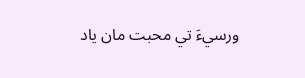ورسيءَ تي محبت مان ياد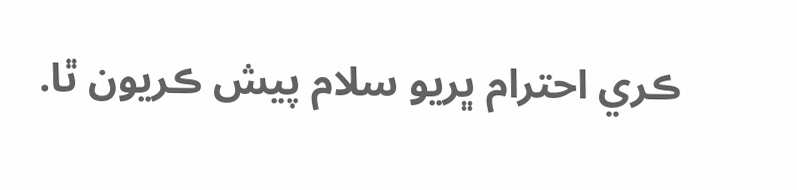ڪري احترام ڀريو سلام پيش ڪريون ٿا.